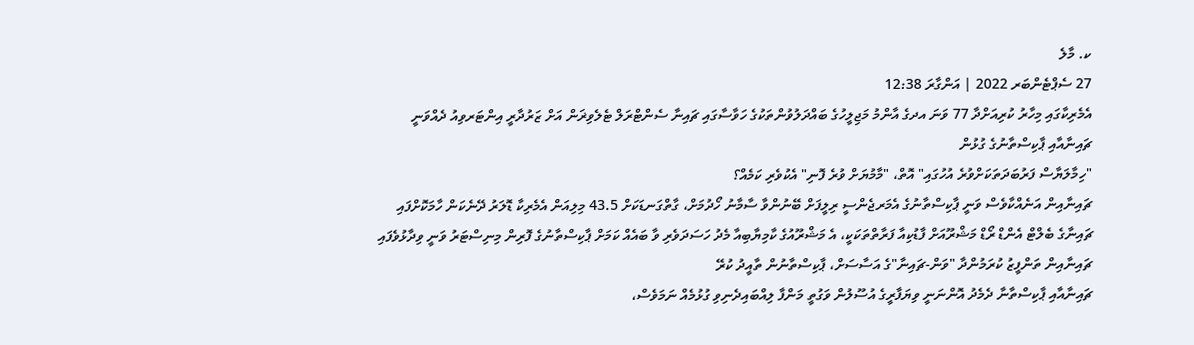ކ. މާލެ
27 ސެޕްޓެންބަރ 2022 | އަންގާރަ 12:38
އެމެރިކާގައި މިހާރު ކުރިއަށްދާ 77 ވަނަ އދގެ އާންމު މަޖިލީހުގެ ބައްދަލުވުންތަކުގެ ހަވާސާގައި ޗައިނާ ސެންޓްރަލް ޓެލެވިޜަން އަށް ޒަރުދާރީ އިންޓަރވިއު ދެއްވަނީ
ޗައިނާއާއި ޕާކިސްތާނުގެ ގުޅުން
"ހިމާލަޔާސް ފަރުބަދަތަކަށްވުރެ އުހުގައި" އޮތް، "މާމުޔަށް ވުރެ ފޮނި" އެކުވެރި ކަމެއް؟
ޗައިނާއިން އަނެއްކާވެސް ވަނީ ޕާކިސްތާނުގެ އެމަރޖެންސީ ރިލީފަށް ބޭނުންވާ ސާމާނު ހޯދުމަށް، ގާތްގަނޑަކަށް 43.5 މިލިއަން އެމެރިކާ ޑޮލަރު ދޭނެކަން ހާމަކޮށްފައި
ޗައިނާގެ ބެލްޓް އެންޑް ރޯޑް މަޝްރޫއަށް ފާޑުކިއާ ފަރާތްތަކަކީ، އެ މަޝްރޫއުގެ ކާމިޔާބިއާ މެދު ހަސަދަވެރި ވާ ބައެއް ކަމަށް ޕާކިސްތާނުގެ ފޮރިން މިނިސްޓަރު ވަނީ ވިދާޅުވެފައި
ޗައިނާއިން ތަންފީޒު ކުރަމުންދާ "ވަން-ޗައިނާ"ގެ އަސާސަށް، ޕާކިސްތާނުން ތާއީދު ކުރޭ
ޗައިނާއާއި ޕާކިސްތާނާ ދެމެދު އޮންނަނީ ވިޔަފާރީގެ އުސޫލުން ވަގުތީ މަންފާ ލިއްބައިދެނިވި ގުޅުމެއް ނަމަވެސް،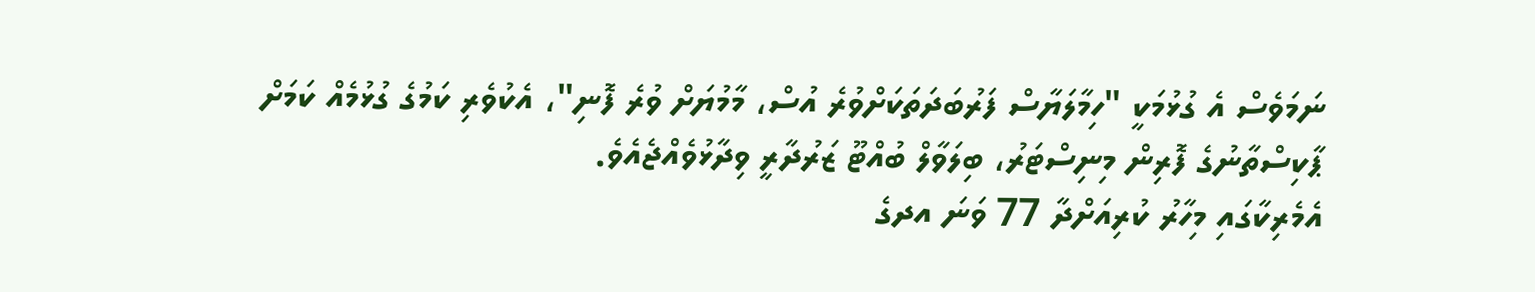ނަމަވެސް އެ ގުޅުމަކީ "ހިމާލަޔާސް ފަރުބަދަތަކަށްވުރެ އުސް، މާމުޔަށް ވުރެ ފޮނި"، އެކުވެރި ކަމުގެ ގުޅުމެއް ކަމަށް ޕާކިސްތާނުގެ ފޮރިން މިނިސްޓަރު، ބިލަވާލް ބުއްޓޫ ޒަރުދާރީ ވިދާޅުވެއްޖެއެވެ.
އެމެރިކާގައި މިހާރު ކުރިއަށްދާ 77 ވަނަ އދގެ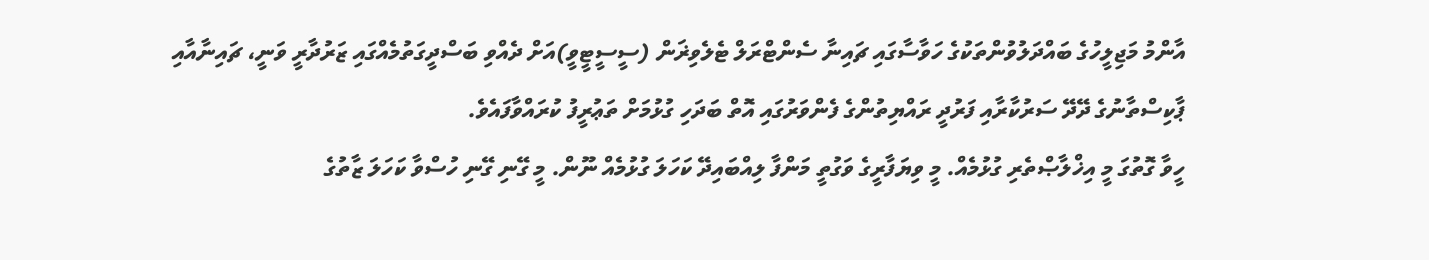އާންމު މަޖިލީހުގެ ބައްދަލުވުންތަކުގެ ހަވާސާގައި ޗައިނާ ސެންޓްރަލް ޓެލެވިޜަން (ސީސީޓީވީ)އަށް ދެއްވި ބަސްދީގަތުމެއްގައި ޒަރުދާރީ ވަނީ، ޗައިނާއާއި ޕާކިސްތާނުގެ ދޭދޭ ސަރުކާރާއި ފަރުދީ ރައްޔިތުންގެ ފެންވަރުގައި އޮތް ބަދަހި ގުޅުމަށް ތަޢުރީފު ކުރައްވާފައެވެ.
ހީވާ ގޮތުގަ މީ އިޚްލާޞްތެރި ގުޅުމެއް. މީ ވިޔަފާރީގެ ވަގުތީ މަންފާ ލިއްބައިދޭ ކަހަލަ ގުޅުމެއް ނޫން. މީ ގޭނި ގޭނި ހުސްވާ ކަހަލަ ޒާތުގެ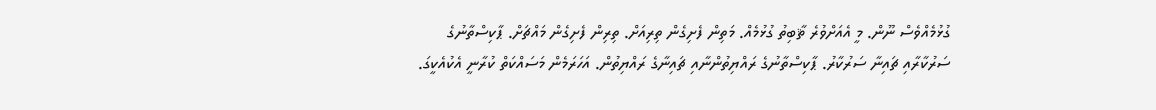ގުޅުމެއްވެސް ނޫން. މީ އެއަށްވުރެ ޘާބިތު ގުޅުމެއް. މަތިން ފެށިގެން ތިރިއަށް. ތިރިން ފެށިގެން މައްޗަށް. ޕާކިސްތާނުގެ ސަރުކާރާއި ޗައިނާ ސަރުކާރު. ޕާކިސްތާނުގެ ރައްޔިތުންނާއި ޗައިނާގެ ރައްޔިތުން. އަހަރަމެން މަސައްކަތް ކުރާނީ އެކުއެކީގަ.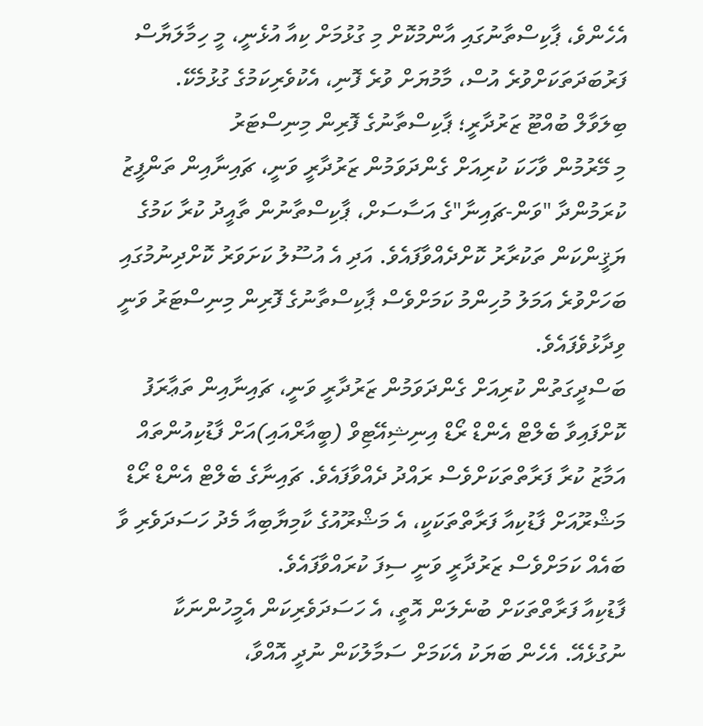އެހެންވެ، ޕާކިސްތާނުގައި އާންމުކޮށް މި ގުޅުމަށް ކިއާ އުޅެނީ، މީ ހިމާލަޔާސް ފަރުބަދަތަކަށްވުރެ އުސް، މާމުޔަށް ވުރެ ފޮނި، އެކުވެރިކަމުގެ ގުޅުމެކޭ.
ބިލަވާލް ބުއްޓޫ ޒަރުދާރީ؛ ޕާކިސްތާނުގެ ފޮރިން މިނިސްޓަރު
މި މޭރުމުން ވާހަކަ ކުރިއަށް ގެންދަވަމުން ޒަރުދާރީ ވަނީ، ޗައިނާއިން ތަންފީޒު ކުރަމުންދާ "ވަން-ޗައިނާ"ގެ އަސާސަށް، ޕާކިސްތާނުން ތާއީދު ކުރާ ކަމުގެ ޔަޤީންކަން ތަކުރާރު ކޮށްދެއްވާފައެވެ. އަދި އެ އުސޫލު ކަށަވަރު ކޮށްދިނުމުގައި ބަހަށްވުރެ އަމަލު މުހިންމު ކަމަށްވެސް ޕާކިސްތާނުގެ ފޮރިން މިނިސްޓަރު ވަނީ ވިދާޅުވެފައެވެ.
ބަސްދީގަތުން ކުރިއަށް ގެންދަވަމުން ޒަރުދާރީ ވަނީ، ޗައިނާއިން ތަޢާރަފު ކޮށްފައިވާ ބެލްޓް އެންޑް ރޯޑް އިނިޝިއޭޓިވް (ބީއާރްއައި)އަށް ފާޑުކިއުންތައް އަމާޒު ކުރާ ފަރާތްތަކަށްވެސް ރައްދު ދެއްވާފައެވެ. ޗައިނާގެ ބެލްޓް އެންޑް ރޯޑް މަޝްރޫއަށް ފާޑުކިއާ ފަރާތްތަކަކީ، އެ މަޝްރޫއުގެ ކާމިޔާބިއާ މެދު ހަސަދަވެރި ވާ ބައެއް ކަމަށްވެސް ޒަރުދާރީ ވަނީ ސިފަ ކުރައްވާފައެވެ.
ފާޑުކިއާ ފަރާތްތަކަށް ބުނެލަން އޮތީ، އެ ހަސަދަވެރިކަން އެމީހުންނަކާ ނުގުޅެއޭ. އެހެން ބަޔަކު އެކަމަށް ސަމާލުކަން ނުދީ އޮއްވާ،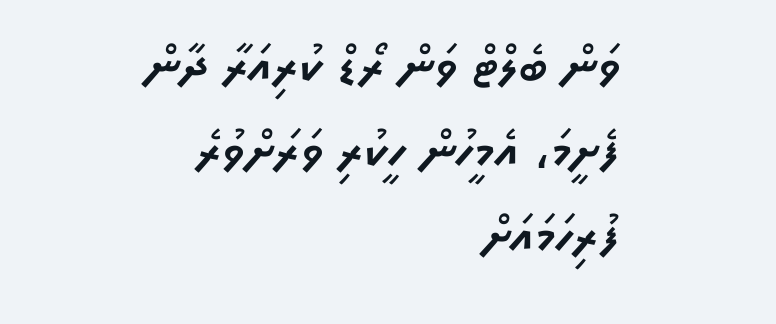ވަން ބެލްޓް ވަން ރޯޑް ކުރިއަރާ ދާން ފެށީމަ، އެމީހުން ހީކުރި ވަރަށްވުރެ ފުރިހަމައަށް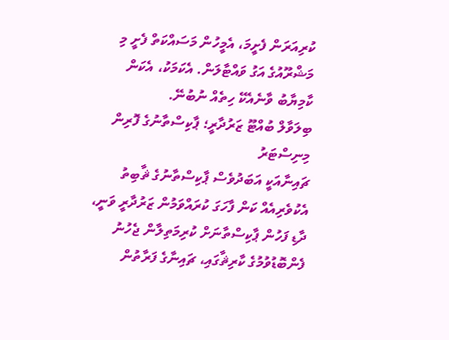ކުރިއަރަން ފެށީމަ، އެމީހުން މަސައްކަތް ފެށީ މި މަޝްރޫއުގެ އަގު ވައްޓާލަން. އެކަމަކު، އެކަން ކާމިޔާބު ވާނެއެކޭ ހިތެއް ނުބުނޭ.
ބިލަވާލް ބުއްޓޫ ޒަރުދާރީ؛ ޕާކިސްތާނުގެ ފޮރިން މިނިސްޓަރު
ޗައިނާއަކީ އަބަދުވެސް ޕާކިސްތާނުގެ ޘާބިތު އެކުވެރިއެއް ކަން ފާހަގަ ކުރައްވަމުން ޒަރުދާރީ ވަނީ، ދާޑި ފަހުން ޕާކިސްތާނަށް ކުރިމަތިލާން ޖެހުނު ފެންބޮޑުވުމުގެ ކާރިޘާގައި، ޗައިނާގެ ފަރާތުން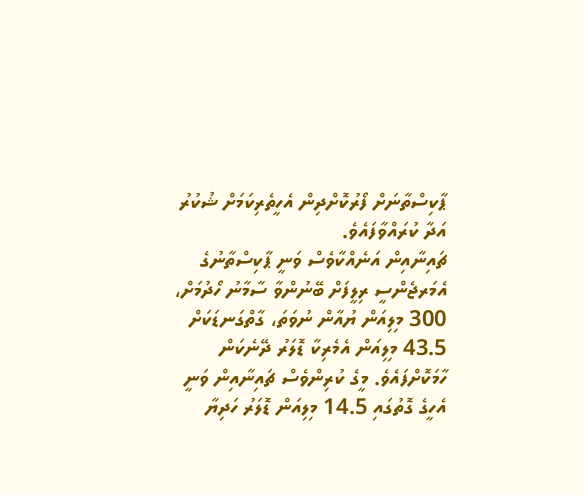ޕާކިސްތާނަށް ފޯރުކޮށްދިން އެހީތެރިކަމަށް ޝުކުރު އަދާ ކުރައްވާފައެވެ.
ޗައިނާއިން އަނެއްކާވެސް ވަނީ ޕާކިސްތާނުގެ އެމަރޖެންސީ ރިލީފަށް ބޭނުންވާ ސާމާނު ހޯދުމަށް، 300 މިލިއަން ޔުއާން ނުވަތަ، ގާތްގަނޑަކަށް 43.5 މިލިއަން އެމެރިކާ ޑޮލަރު ދޭނެކަން ހާމަކޮށްފައެވެ. މީގެ ކުރިންވެސް ޗައިނާއިން ވަނީ އެހީގެ ގޮތުގައި 14.5 މިލިއަން ޑޮލަރު ހަދިޔާ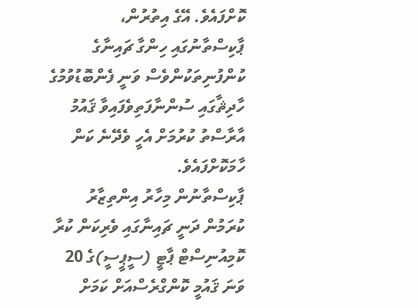ކޮށްފައެވެ. އޭގެ އިތުރުން، ޕާކިސްތާނުގައި ހިންގާ ޗައިނާގެ ކުންފުނިތަކުންވެސް ވަނީ ފެންބޮޑުވުމުގެ ހާދިޘާގައި ސުންނާފަތިވެފައިވާ ޤައުމު އާރާސްތު ކުރުމަށް އެހީ ވެދޭނެ ކަން ހާމަކޮށްފައެވެ.
ޕާކިސްތާނުން މިހާރު އިންތިޒާރު ކުރަމުން ދަނީ ޗައިނާގައި ވެރިކަން ކުރާ ކޮމިއުނިސްޓް ޕާޓީ (ސީޕީސީ)ގެ 20 ވަނަ ޤައުމީ ކޮންގްރެސްއަށް ކަމަށް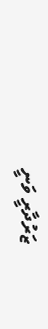ޒަރުދާރީ ވަނީ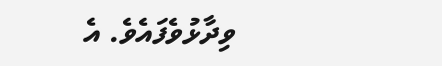ވިދާޅުވެފައެވެ. އެ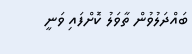ބައްދަލުވުން ތާވަލު ކޮށްފައި ވަނީ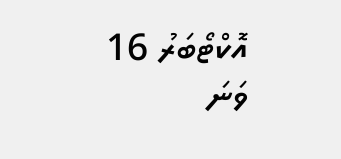އޮކްޓޯބަރު 16 ވަނަ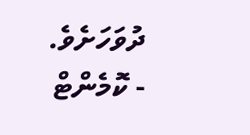ދުވަހަށެވެ.
- ކޮމެންޓް